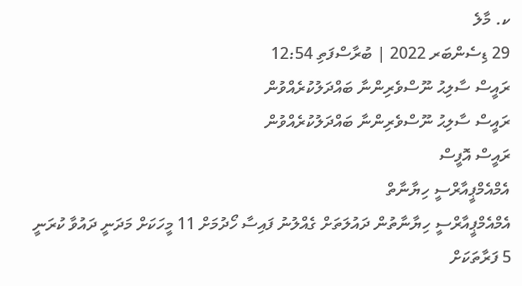ކ. މާލެ
29 ޑިސެންބަރ 2022 | ބުރާސްފަތި 12:54
ރައީސް ސާލިޙު ނޫސްވެރިންނާ ބައްދަލުކުރެއްވުން
ރައީސް ސާލިޙު ނޫސްވެރިންނާ ބައްދަލުކުރެއްވުން
ރައީސް އޮފީސް
އެމްއެމްޕީއާރްސީ ހިޔާނާތް
އެމްއެމްޕީއާރްސީ ހިޔާނާތުން ދައުލަތަށް ގެއްލުނު ފައިސާ ހޯދުމަށް 11 މީހަކަށް މަދަނީ ދައުވާ ކުރަނީ
5 ފަރާތަކަށް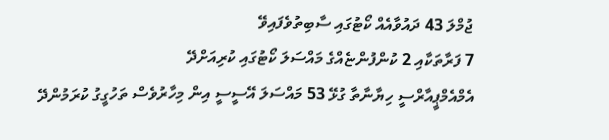ޖުމްލަ 43 ދައުވާއެއް ކޯޓުގައި ސާބިތުވެފައިވޭ
7 ފަރާތަކާއި 2 ކުންފުންޏެއްގެ މައްސަލަ ކޯޓުގައި ކުރިއަށްދޭ
އެމްއެމްޕީއާރްސީ ހިޔާނާތާ ގުޅޭ 53 މައްސަލަ އޭސީސީ އިން މިހާރުވެސް ތަހުގީގު ކުރަމުންދޭ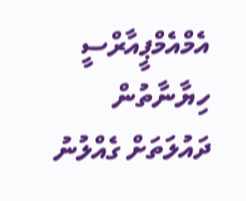އެމްއެމްޕީއާރްސީ ހިޔާނާތުން ދައުލަތަށް ގެއްލުނު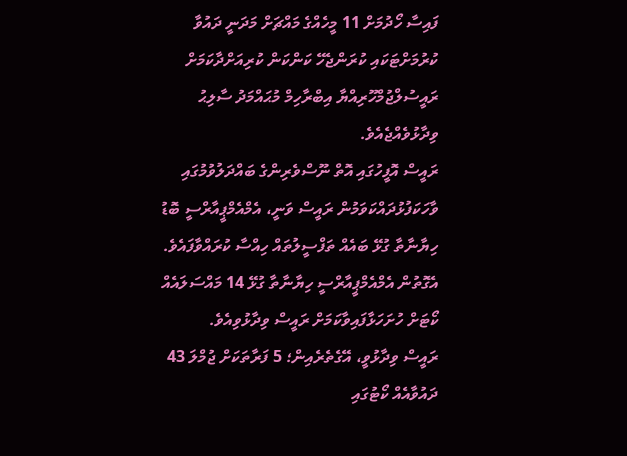ފައިސާ ހޯދުމަށް 11 މީހެއްގެ މައްޗަށް މަދަނީ ދައުވާ ކުރުމަށްޓަކައި ކުރަންޖެހޭ ކަންކަން ކުރިއަށްދާކަމަށް ރައީސުލްޖުމްހޫރިއްޔާ އިބްރާހިމް މުޙައްމަދު ސާލިޙު ވިދާޅުވެއްޖެއެވެ.
ރައީސް އޮފީހުގައި އޮތް ނޫސްވެރިންގެ ބައްދަލުވުމުގައި ވާހަކަފުޅުދައްކަވަމުން ރައީސް ވަނީ، އެމްއެމްޕީއާރްސީ ބޮޑު ހިޔާނާތާ ގުޅޭ ބައެއް ތަފްސީލުތައް ހިއްސާ ކުރައްވާފައެވެ. އެގޮތުން އެމްއެމްޕީއާރްސީ ހިޔާނާތާ ގުޅޭ 14 މައްސަލައެއް ކޯޓަށް ހުށަހަޅާފައިވާކަމަށް ރައީސް ވިދާޅުވިއެވެ.
ރައީސް ވިދާޅުވީ، އޭގެތެރެއިން؛ 5 ފަރާތަކަށް ޖުމްލަ 43 ދައުވާއެއް ކޯޓުގައި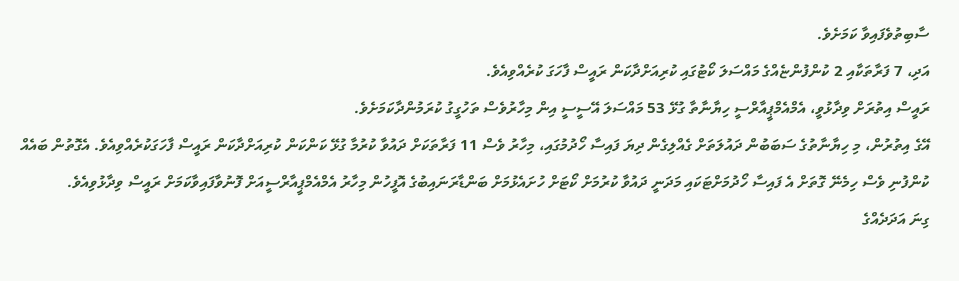ސާބިތުވެފައިވާ ކަމަށެވެ.
އަދި، 7 ފަރާތަކާއި 2 ކުންފުންޏެއްގެ މައްސަލަ ކޯޓުގައި ކުރިއަށްދާކަން ރައީސް ފާހަގަ ކުރެއްވިއެވެ.
ރައީސް އިތުރަށް ވިދާޅުވީ، އެމްއެމްޕީއާރްސީ ހިޔާނާތާ ގުޅޭ 53 މައްސަލަ އޭސީސީ އިން މިހާރުވެސް ތަހުގީގު ކުރަމުންދާކަމަށެވެ.
އޭގެ އިތުރުން، މި ހިޔާނާތުގެ ސަބަބުން ދައުލަތަށް ގެއްލިގެން ދިޔަ ފައިސާ ހޯދުމުގައި، މިހާރު ވެސް 11 ފަރާތަކަށް ދައުވާ ކުރުމާ ގުޅޭ ކަންކަން ކުރިއަށްދާކަން ރައީސް ފާހަގަކުރެއްވިއެވެ. އެގޮތުން ބައެއް ކުންފުނި ވެސް ހިމެނޭ ގޮތަށް އެ ފައިސާ ހޯދުމަށްޓަކައި މަދަނީ ދައުވާ ކުރުމަށް ކޯޓަށް ހުށައެޅުމަށް ބަންޑާރަނައިބުގެ އޮފީހުން މިހާރު އެމްއެމްޕީއާރްސީއަށް ފޮނުވާފައިވާކަމަށް ރައީސް ވިދާޅުވިއެވެ.
ގިނަ އަދަދެއްގެ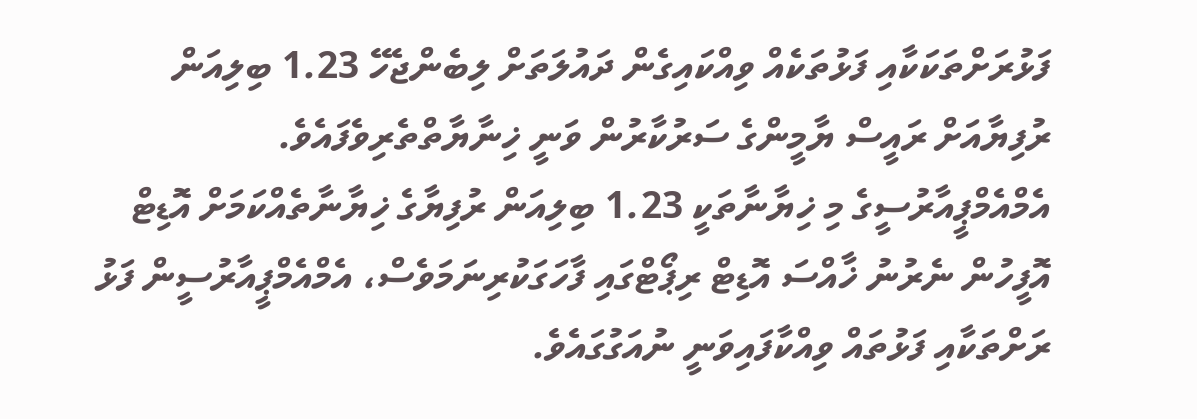ފަޅުރަށްތަކަކާއި ފަޅުތަކެއް ވިއްކައިގެން ދައުލަތަށް ލިބެންޖެހޭ 1.23 ބިލިއަން ރުފިޔާއަށް ރައީސް ޔާމީންގެ ސަރުކާރުން ވަނީ ޚިނާޔާތްތެރިވެފައެވެ.
އެމްއެމްޕީއާރުސީގެ މި ޚިޔާނާތަކީ 1.23 ބިލިއަން ރުފިޔާގެ ޚިޔާނާތެއްކަމަށް އޮޑިޓް އޮފީހުން ނެރުނު ޚާއްސަ އޮޑިޓް ރިޕޯޓްގައި ފާހަގަކުރިނަމަވެސް، އެމްއެމްޕީއާރުސީން ފަޅު ރަށްތަކާއި ފަޅުތައް ވިއްކާފައިވަނީ ނުއަގުގައެވެ.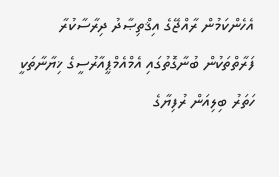އެހެންކަމުން ރާއްޖޭގެ އިޤްތިޞާދު ދިރާސާކުރާ ފަރާތްތަކުން ބުނާގޮތުގައި އެމްއެމްޕީއާރުސީގެ ޚިޔާނާތަކީ ހަތަރު ބިލިއަން ރުފިޔާގެ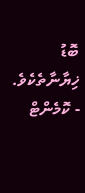ބޮޑު ޚިޔާނާތެކެވެ.
- ކޮމެންޓް